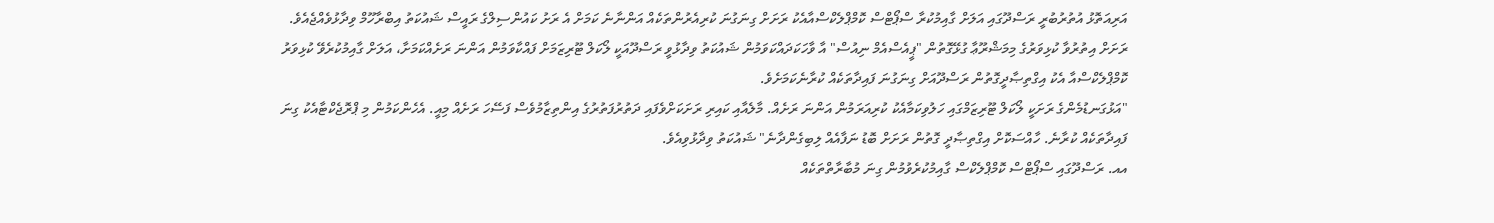އަރިއަތޮޅު އުތުރުބުރީ ރަސްދޫގައި އަލަށް ގާއިމުކުރާ ސްޕޯޓްސް ކޮމްޕްލެކްސްއާއެކު ރަށަށް ގިނަގުނަ ކުރިއެރުންތަކެއް އަންނާނެ ކަމަށް އެ ރަށު ކައުންސިލްގެ ރައީސް ޝައުކަތު އިބްރާހޫމް ވިދާޅުވެއްޖެއެވެ.
ރަށަށް އިތުރުވާ ކުޅިވަރުގެ މިމަޝްރޫޢާ ގުޅޭގޮތުން "ޕީއެސްއެމް ނިއުސް" އާ ވާހަކަދައްކަވަމުން ޝައުކަތު ވިދާޅުވީ ރަސްދޫއަކީ ލޯކަލް ޓޫރިޒަމަށް ފައްކާވަމުން އަންނަ ރަށެއްކަމަށާ، އަލަށް ގާއިމުކުރެވޭ ކުޅިވަރު ކޮމްޕްލެކްސްއާ އެކު އިގްތިޞާދީގޮތުން ރަސްދޫއަށް ގިނަގުނަ ފައިދާތަކެއް ކުރާނެކަމަށެވެ.
"އަޅުގަނޑުމެންގެ ރަށަކީ ލޯކަލް ޓޫރިޒަމްގައި ހަލުވިކަމާއެކު ކުރިއަރަމުން އަންނަ ރަށެއް. މާލެއާއި ކައިރި ރަށަކަށްވެފައި ދަތުރުފަތުރުގެ އިންތިޒާމުވެސް ފަސޭހަ ރަށެއް މިއީ. އެހެންކަމުން މި ޕްރޮޖެކްޓާއެކު ގިނަ ފައިދާތަކެއް ކުރާނެ. ހާއްސަކޮށް އިގްތިޞާދީ ގޮތުން ރަށަށް ބޮޑު ނަފާއެއް ލިބިގެންދާނެ" ޝައުކަތު ވިދާޅުވިއެވެ.
އއ. ރަސްދޫގައި ސްޕޯޓްސް ކޮމްޕްލެކްސް ގާއިމުކުރެވުމުން ގިނަ މުބާރާތްތަކެއް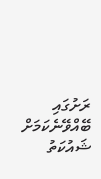ރަށުގައި ބޭއްވޭނެކަމަށް ޝައުކަތު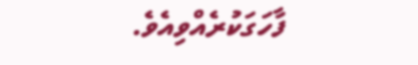ފާހަގަކުރެއްވިއެވެ.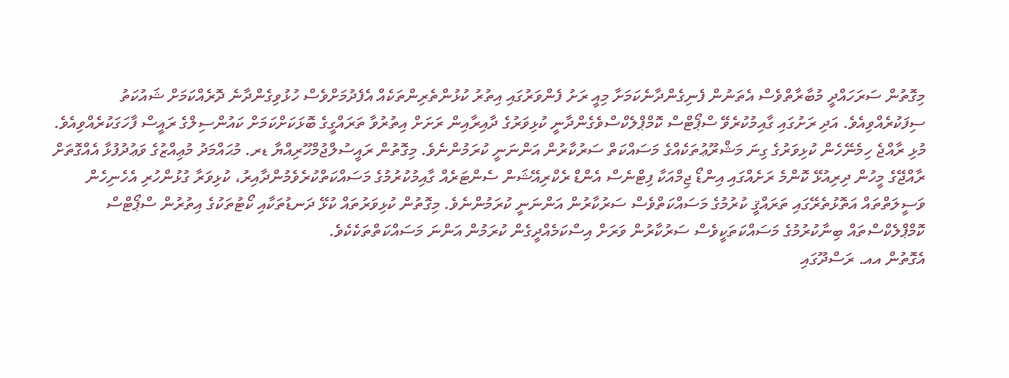މިގޮތުން ސަރަހައްދީ މުބާރާތްވެސް އެތަނުން ފެނިގެންދާނެކަމަށާ މިއީ ރަށު ފެންވަރުގައި އިތުރު ކުޅުންތެރިންތަކެއް އެފެދުމަށްވެސް ހުޅުވިގެންދާނެ ދޮރެއްކަމަށް ޝައުކަތު ސިފަކުރެއްވިއެވެ. އަދި ރަށުގައި ގާއިމުކުރެވޭ ސްޕޯޓްސް ކޮމްޕްލެކްސްވެގެންދާނީ ކުޅިވަރުގެ ދާއިރާއިން ރަށަށް އިތުރުވާ ތަރައްގީގެ ބޮޅަކަށްކަމަށް ކައުންސިލްގެ ރައީސް ފާހަގަކުރެއްވިއެވެ.
މުޅި ރާއްޖެ ހިމެނޭހެން ކުޅިވަރުގެ ގިނަ މަޝްރޫޢުތަކެއްގެ މަސައްކަތް ސަރުކާރުން އަންނަނީ ކުރަމުންނެވެ. މިގޮތުން ރައީސުލްޖުމްހޫރިއްޔާ ޑރ. މުޙައްމަދު މުޢިއްޒުގެ ވަޢުދުފުޅާ އެއްގޮތަށް ރާއްޖޭގެ މީހުން ދިރިއުޅޭ ކޮންމެ ރަށެއްގައި އިންޑޯ ޖިމްއަކާ ފިޓްނެސް އެންޑް ރެކްރިއޭޝަން ސެންޓަރެއް ގާއިމުކުރުމުގެ މަސައްކަތްކުރެވެމުންދާއިރު، ކުޅިވަރާ ގުޅުންހުރި އެހެނިހެން ވަސީލަތްތައް އަތޮޅުތެރޭގައި ތަރައްޤީ ކުރުމުގެ މަސައްކަތްވެސް ސަރުކާރުން އަންނަނީ ކުރަމުންނެވެ. މިގޮތުން ކުޅިވަރުތައް ކުޅޭ ދަނޑުތަކާއި ކޯޓުތަކުގެ އިތުރުން ސްޕޯޓްސް ކޮމްޕްލެކްސްތައް ބިނާކުރުމުގެ މަސައްކަތަކީވެސް ސަރުކާރުން ވަރަށް އިސްކަމެއްދީގެން ކުރަމުން އަންނަ މަސައްކަތްތަކެކެވެ.
އެގޮތުން އއ. ރަސްދޫގައި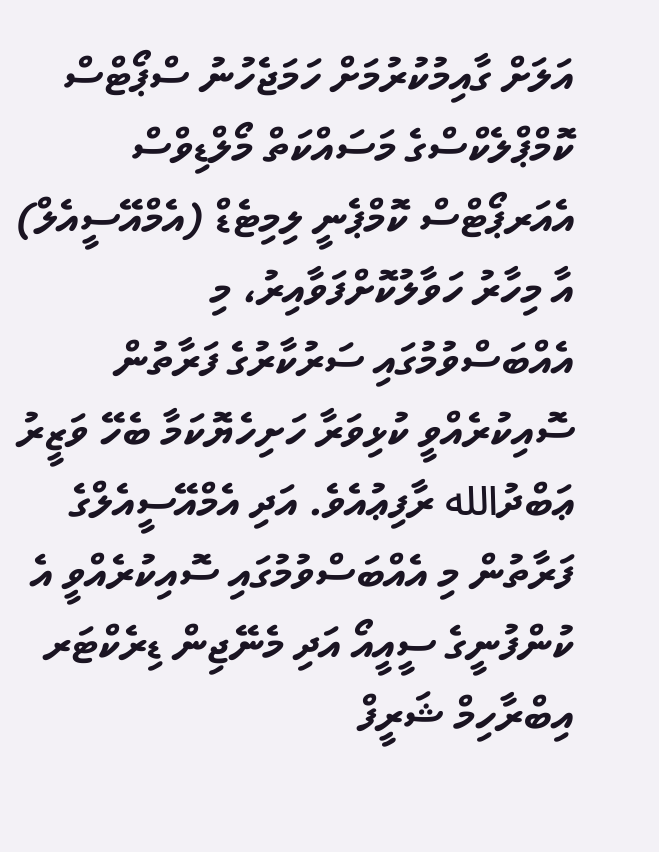އަލަށް ގާއިމުކުރުމަށް ހަމަޖެހުނު ސްޕޯޓްސް ކޮމްޕްލެކްސްގެ މަސައްކަތް މޯލްޑިވްސް އެއަރޕޯޓްސް ކޮމްޕެނީ ލިމިޓެޑް (އެމްއޭސީއެލް) އާ މިހާރު ހަވާލުކޮށްފަވާއިރު، މި އެއްބަސްވުމުގައި ސަރުކާރުގެ ފަރާތުން ސޮއިކުރެއްވީ ކުޅިވަރާ ހަށިހެޔޮކަމާ ބެހޭ ވަޒީރު ޢަބްދުالله ރާފިޢުއެވެ. އަދި އެމްއޭސީއެލްގެ ފަރާތުން މި އެއްބަސްވުމުގައި ސޮއިކުރެއްވީ އެ ކުންފުނީގެ ސީއީއޯ އަދި މެނޭޖިން ޑިރެކްޓަރ އިބްރާހިމް ޝަރީފް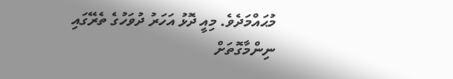މުޙައްމަދެވެ. މިއީ ދޮޅު އަހަރު ދުވަހުގެ ތެރޭގައި ނިންމާގޮތަށް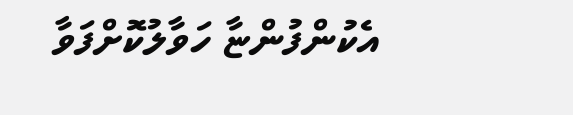އެކުންފުންޏާ ހަވާލުކޮށްފަވާ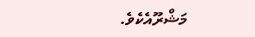މަޝްރޫއެކެވެ.